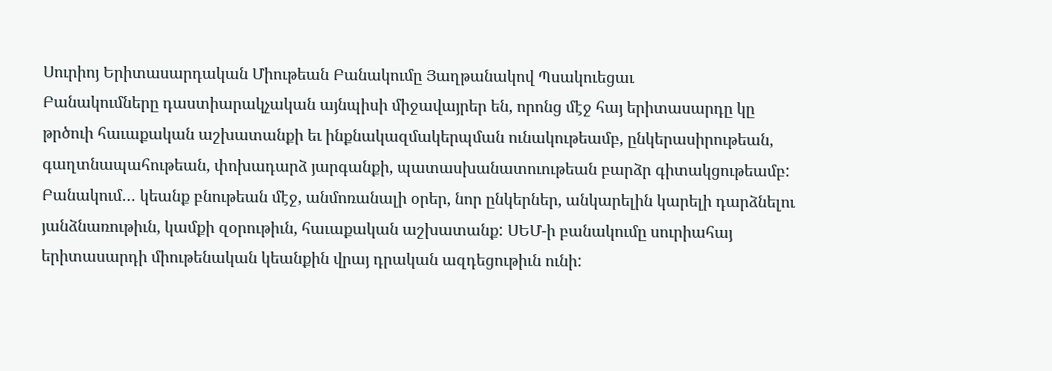Սուրիոյ Երիտասարդական Միութեան Բանակումը Յաղթանակով Պսակուեցաւ
Բանակումները դաստիարակչական այնպիսի միջավայրեր են, որոնց մէջ հայ երիտասարդը կը թրծուի հաւաքական աշխատանքի եւ ինքնակազմակերպման ունակութեամբ, ընկերասիրութեան, գաղտնապահութեան, փոխադարձ յարգանքի, պատասխանատուութեան բարձր գիտակցութեամբ:
Բանակում… կեանք բնութեան մէջ, անմոռանալի օրեր, նոր ընկերներ, անկարելին կարելի դարձնելու յանձնառութիւն, կամքի զօրութիւն, հաւաքական աշխատանք: ՍԵՄ-ի բանակումը սուրիահայ երիտասարդի միութենական կեանքին վրայ դրական ազդեցութիւն ունի: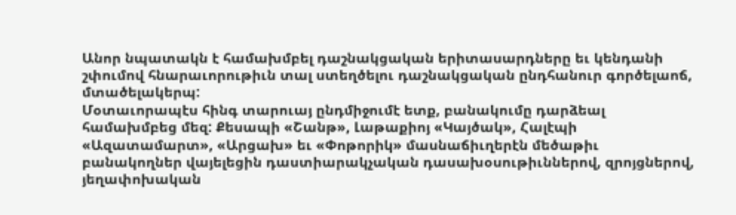Անոր նպատակն է համախմբել դաշնակցական երիտասարդները եւ կենդանի շփումով հնարաւորութիւն տալ ստեղծելու դաշնակցական ընդհանուր գործելաոճ, մտածելակերպ:
Մօտաւորապէս հինգ տարուայ ընդմիջումէ ետք, բանակումը դարձեալ համախմբեց մեզ: Քեսապի «Շանթ», Լաթաքիոյ «Կայծակ», Հալէպի «Ազատամարտ», «Արցախ» եւ «Փոթորիկ» մասնաճիւղերէն մեծաթիւ բանակողներ վայելեցին դաստիարակչական դասախօսութիւններով, զրոյցներով, յեղափոխական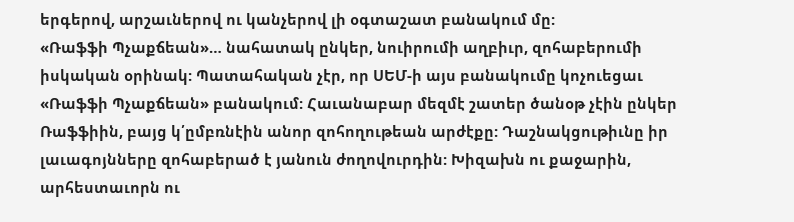երգերով, արշաւներով ու կանչերով լի օգտաշատ բանակում մը:
«Ռաֆֆի Պչաքճեան»… նահատակ ընկեր, նուիրումի աղբիւր, զոհաբերումի իսկական օրինակ: Պատահական չէր, որ ՍԵՄ-ի այս բանակումը կոչուեցաւ «Ռաֆֆի Պչաքճեան» բանակում: Հաւանաբար մեզմէ շատեր ծանօթ չէին ընկեր Ռաֆֆիին, բայց կ՛ըմբռնէին անոր զոհողութեան արժէքը: Դաշնակցութիւնը իր լաւագոյնները զոհաբերած է յանուն ժողովուրդին: Խիզախն ու քաջարին, արհեստաւորն ու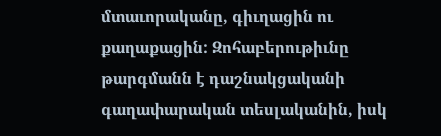մտաւորականը, գիւղացին ու քաղաքացին: Զոհաբերութիւնը թարգմանն է դաշնակցականի գաղափարական տեսլականին, իսկ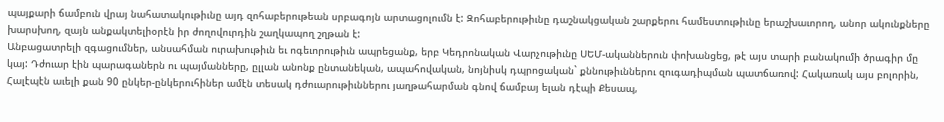պայքարի ճամբուն վրայ նահատակութիւնը այդ զոհաբերութեան սրբագոյն արտացոլումն է: Զոհաբերութիւնը դաշնակցական շարքերու համեստութիւնը երաշխաւորող, անոր ակունքները խարսխող, զայն անքակտելիօրէն իր ժողովուրդին շաղկապող շղթան է:
Անբացատրելի զգացումներ, անսահման ուրախութիւն եւ ոգեւորութիւն ապրեցանք, երբ Կեդրոնական Վարչութիւնը ՍԵՄ-ականներուն փոխանցեց, թէ այս տարի բանակումի ծրագիր մը կայ: Դժուար էին պարագաներն ու պայմանները, ըլլան անոնք ընտանեկան, ապահովական, նոյնիսկ դպրոցական` քննութիւններու զուգադիպման պատճառով: Հակառակ այս բոլորին, Հալէպէն աւելի քան 90 ընկեր-ընկերուհիներ ամէն տեսակ դժուարութիւններու յաղթահարման գնով ճամբայ ելան դէպի Քեսապ,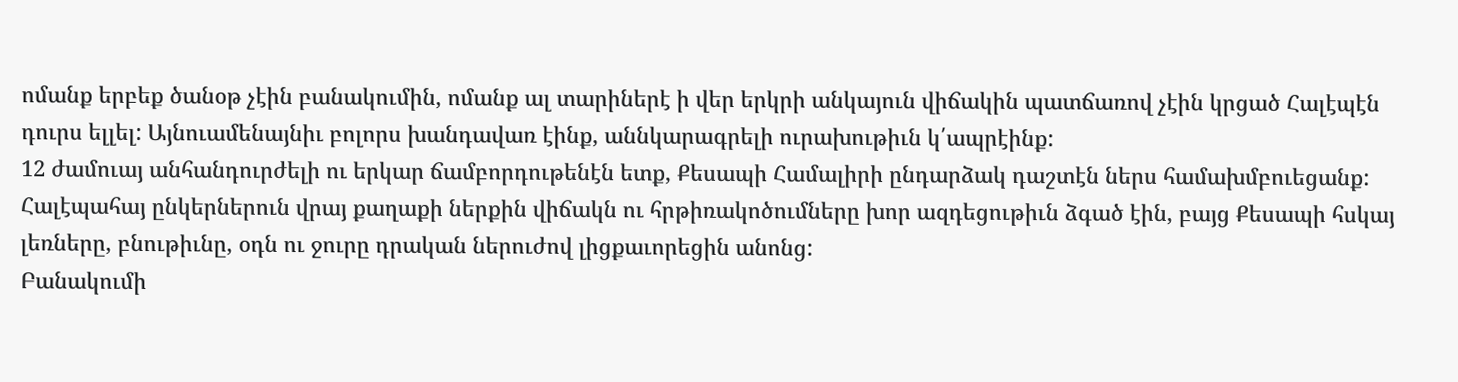ոմանք երբեք ծանօթ չէին բանակումին, ոմանք ալ տարիներէ ի վեր երկրի անկայուն վիճակին պատճառով չէին կրցած Հալէպէն դուրս ելլել: Այնուամենայնիւ բոլորս խանդավառ էինք, աննկարագրելի ուրախութիւն կ՛ապրէինք:
12 ժամուայ անհանդուրժելի ու երկար ճամբորդութենէն ետք, Քեսապի Համալիրի ընդարձակ դաշտէն ներս համախմբուեցանք: Հալէպահայ ընկերներուն վրայ քաղաքի ներքին վիճակն ու հրթիռակոծումները խոր ազդեցութիւն ձգած էին, բայց Քեսապի հսկայ լեռները, բնութիւնը, օդն ու ջուրը դրական ներուժով լիցքաւորեցին անոնց:
Բանակումի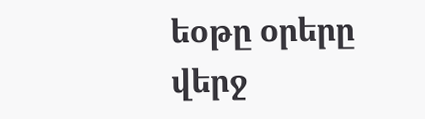եօթը օրերը վերջ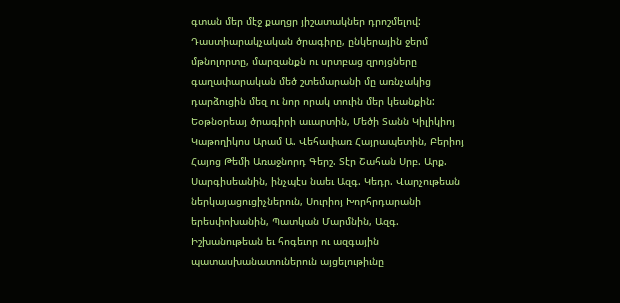գտան մեր մէջ քաղցր յիշատակներ դրոշմելով: Դաստիարակչական ծրագիրը, ընկերային ջերմ մթնոլորտը, մարզանքն ու սրտբաց զրոյցները գաղափարական մեծ շտեմարանի մը առնչակից դարձուցին մեզ ու նոր որակ տուին մեր կեանքին:
Եօթնօրեայ ծրագիրի աւարտին, Մեծի Տանն Կիլիկիոյ Կաթողիկոս Արամ Ա. Վեհափառ Հայրապետին, Բերիոյ Հայոց Թեմի Առաջնորդ Գերշ. Տէր Շահան Սրբ. Արք. Սարգիսեանին, ինչպէս նաեւ Ազգ. Կեդր. Վարչութեան ներկայացուցիչներուն, Սուրիոյ Խորհրդարանի երեսփոխանին, Պատկան Մարմնին, Ազգ. Իշխանութեան եւ հոգեւոր ու ազգային պատասխանատուներուն այցելութիւնը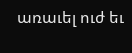առաւել ուժ եւ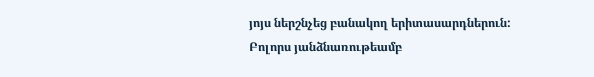յոյս ներշնչեց բանակող երիտասարդներուն:
Բոլորս յանձնառութեամբ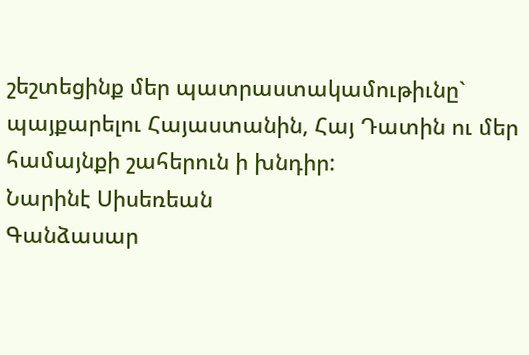շեշտեցինք մեր պատրաստակամութիւնը` պայքարելու Հայաստանին, Հայ Դատին ու մեր համայնքի շահերուն ի խնդիր:
Նարինէ Սիսեռեան
Գանձասար